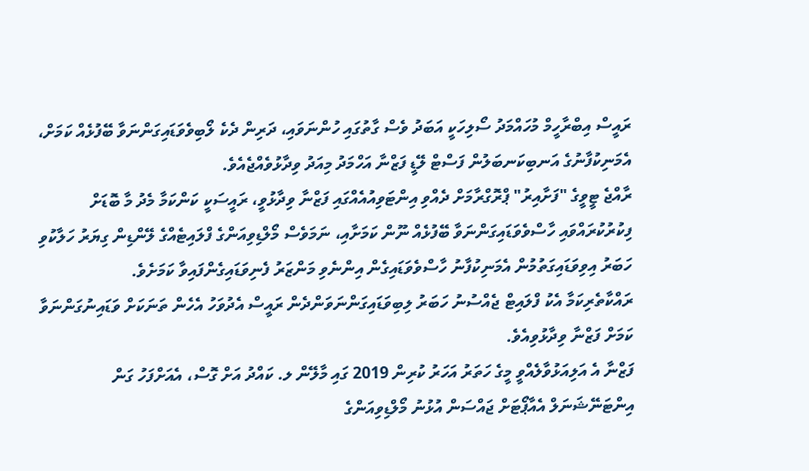ރައީސް އިބްރާހީމް މުހައްމަދު ސޯލިހަކީ އަބަދު ވެސް ގާތުގައި ހުންނަވައި، ދަރިން ދެކެ ލޯބިވެވަޑައިގަންނަވާ ބޭފުޅެއް ކަމަށް، އެމަނިކުފާނުގެ އަނބިކަނބަލުން ފަސްޓް ލޭޑީ ފަޒްނާ އަހްމަދު މިއަދު ވިދާޅުވެއްޖެއެވެ.
ރާއްޖެ ޓީވީގެ "ފަށާއިރު" ޕްރޮގްރާމަށް ދެއްވި އިންޓަވިއުއެއްގައި ފަޒްނާ ވިދާޅުވީ، ރައީސަކީ ކަންކަމާ މެދު މާ ބޮޑަށް ފިކުރުކުރައްވައި ހާސްވެވަޑައިގަންނަވާ ބޭފުޅެއް ނޫން ކަމަށާއި، ނަމަވެސް މޯލްޑިވިއަންގެ ފްލައިޓެއްގެ ލޭންޑިން ގިޔަރު ހަލާކުވި ހަބަރު އިވިވަޑައިގަތުމުން އެމަނިކުފާނު ހާސްވެވަޑައިގެން އިންނެވި މަންޒަރު ފެނިވަޑައިގެންފައިވާ ކަމަށެވެ.
ރައްކާތެރިކަމާ އެކު ފްލައިޓް ޖެއްސުނު ހަބަރު ލިބިވަޑައިގަންނަވަންދެން ރައީސް އެދުވަހު އެހެން ތަނަކަށް ވަޑައިނުގަންނަވާ ކަމަށް ފަޒްނާ ވިދާޅުވިއެވެ.
ފަޒްނާ އެ އަލިއަޅުވާލެއްވީ މީގެ ހަތަރު އަހަރު ކުރިން 2019 ގައި މާލޭން ލ. ކައްދު އަށް ގޮސް، އެއަށްފަހު ގަން އިންޓަނޭޝަނަލް އެއާޕޯޓަށް ޖައްސަން އުޅުނު މޯލްޑިވިއަންގެ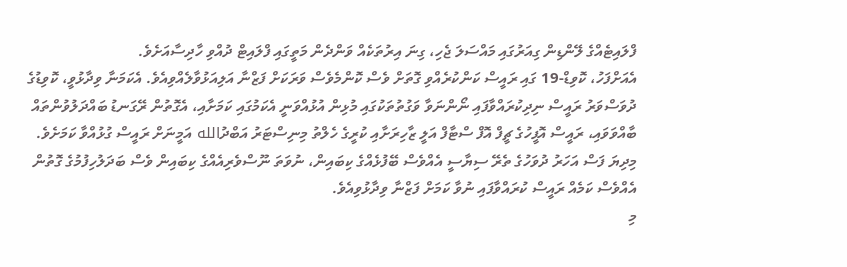ފްލައިޓެއްގެ ލޭންޑިން ގިއަރުގައި މައްސަލަ ޖެހި، ގިނަ އިރުތަކެއް ވަންދެން މަތީގައި ފްލައިޓް ދުއްވި ހާދިސާއަށެވެ.
އެއަށްފަހު، ކޮވިޑް-19 ގައި ރައީސް ކަންކުރެއްވި ގޮތަށް ވެސް ކޮންމެވެސް ވަރަކަށް ފަޒްނާ އަލިއަޅުވާލެއްވިއެވެ. އެކަމަނާ ވިދާޅުވީ، ކޮވިޑުގެ ދުވަސްވަރު ރައީސް ނިދިކުރައްވާފައި ނޯންނަވާ ވަގުތުތަކުގައި މުޅިން އުޅުއްވަނީ އެކަމުގައި ކަމަށާއި، އެގޮތުން ރޭގަނޑު ބައްދަލުވުންތައް ބާއްވަވައި، ރައީސް އޮފީހުގެ ޗީފް އޮފް ސްޓާފް އަލީ ޒާހިރަށާއި ކުރީގެ ހެލްތު މިނިސްޓަރު އަބްދުالله އަމީނަށް ރައީސް ގުޅުއްވާ ކަމަށެވެ.
މިދިޔަ ފަސް އަހަރު ދުވަހުގެ ތެރޭ ސިޔާސީ އެއްވެސް ބޭފުޅެއްގެ ކިބައިން، ނުވަތަ ނޫސްވެރިއެއްގެ ކިބައިން ވެސް ބަދަލުހިފުމުގެ ގޮތުން އެއްވެސް ކަމެއް ރައީސް ކުރައްވާފައި ނުވާ ކަމަށް ފަޒްނާ ވިދާޅުވިއެވެ.
މި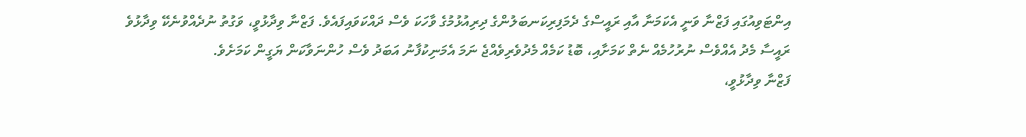އިންޓަވިއުގައި ފަޒްނާ ވަނީ އެކަމަނާ އާއި ރައީސްގެ ދެމަފިރިކަނބަލުންގެ ދިރިއުޅުމުގެ ވާހަކަ ވެސް ދައްކަވައިފައެވެ. ފަޒްނާ ވިދާޅުވީ، ވަގުތު ނުދެއްވުނެކޭ ވިދާޅުވެ ރައީސާ މެދު އެއްވެސް ނުރުހުމެއް ނެތް ކަމަށާއި، ބޮޑު ކަމެއް މެދުވެރިވެއްޖެ ނަމަ އެމަނިކުފާނު އަބަދު ވެސް ހުންނަވާކަން ޔަގީން ކަމަށެވެ.
ފަޒްނާ ވިދާޅުވީ،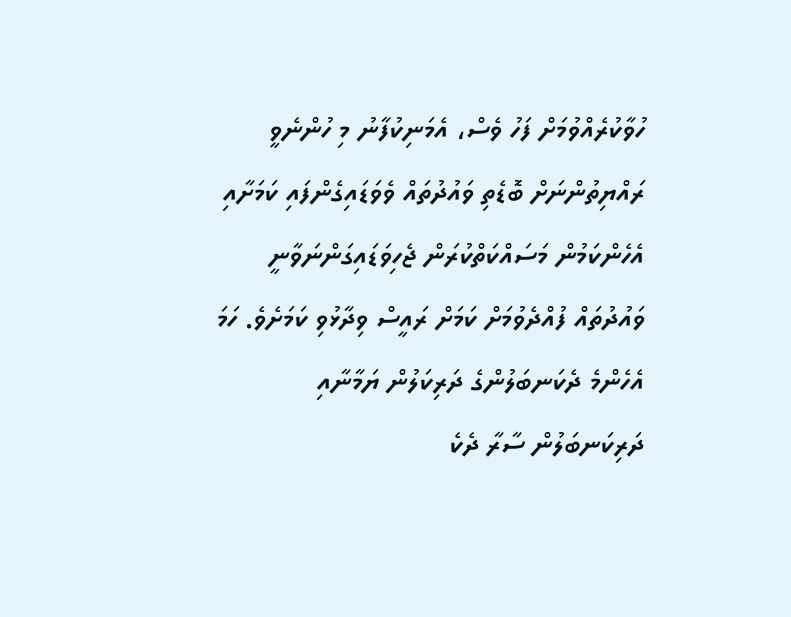ހުވާކުރެއްވުމަށް ފަހު ވެސް، އެމަނިކުފާނު މި ހުންނެވީ ރައްޔިތުންނަށް ބޮޑެތި ވައުދުތައް ވެވަޑައިގެންފައި ކަމަށާއި އެހެންކަމުން މަސައްކަތްކުރަން ޖެހިވަޑައިގަންނަވާނީ ވައުދުތައް ފުއްދެވުމަށް ކަމަށް ރައީސް ވިދާޅުވި ކަމަށެވެ. ހަމަ އެހެންމެ ދެކަނބަލުންގެ ދަރިކަލުން ޔަމާނާއި ދަރިކަނބަލުން ސާރާ ދެކެ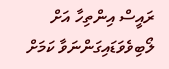ރައީސް އިންތިހާ އަށް ލޯބިވެވަޑައިގަންނަވާ ކަމަށް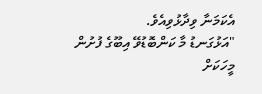އެކަމަނާ ވިދާޅުވިއެވެ.
"އަޅުގަނޑު މާ ކަންބޮޑުވޭ އިބޫގެ ފުށުން މީހަކަށް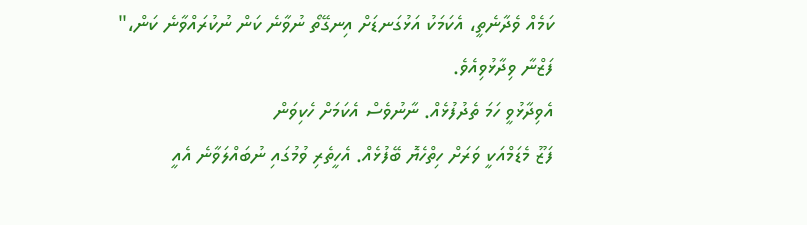ކަމެއް ވެދާނެތީ، އެކަމަކު އަޅުގަނޑަށް އިނގޭތޯ ނުވާނެ ކަން ނުކުރައްވާނެ ކަން،" ފަޒްނާ ވިދާޅުވިއެވެ.
އެވިދާޅުވީ ހަމަ ތެދުފުޅެއް. ނާނުވެސް އެކަމަށް ހެކިވަން
ފަޒޫ މެޑަމްއަކީ ވަރަށް ހިތްހެޔޮ ބޭފުޅެއް. އެހީތެރި ވުމުގައި ނުބައްލަވާނެ އެއީ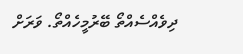ދިވެއްސެއްތޯ ބޭރުމީހެއްތޯ. ވަރަށް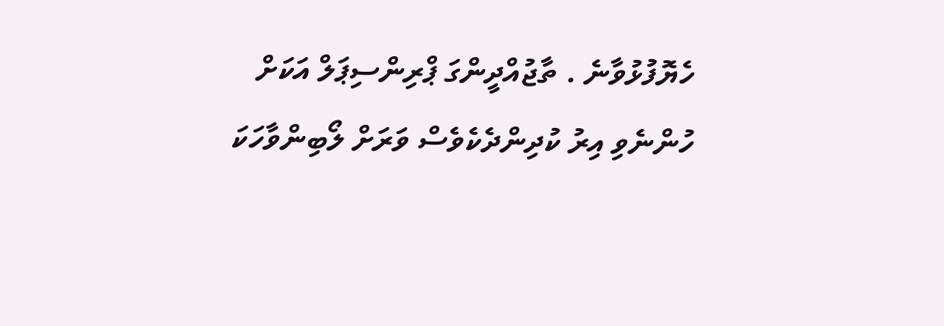ހެޔޮފުޅުވާނެ . ތާޖުއްދީންގަ ޕްރިންސިޕަލް އަކަށް ހުންނެވި އިރު ކުދިންދެކެވެސް ވަރަށް ލޯބިންވާހަކަ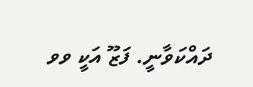ދައްކަވާނީ. ފަޒޫ އަކީ ވވ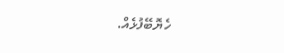ހެޔޮބޭފުޅެއް.